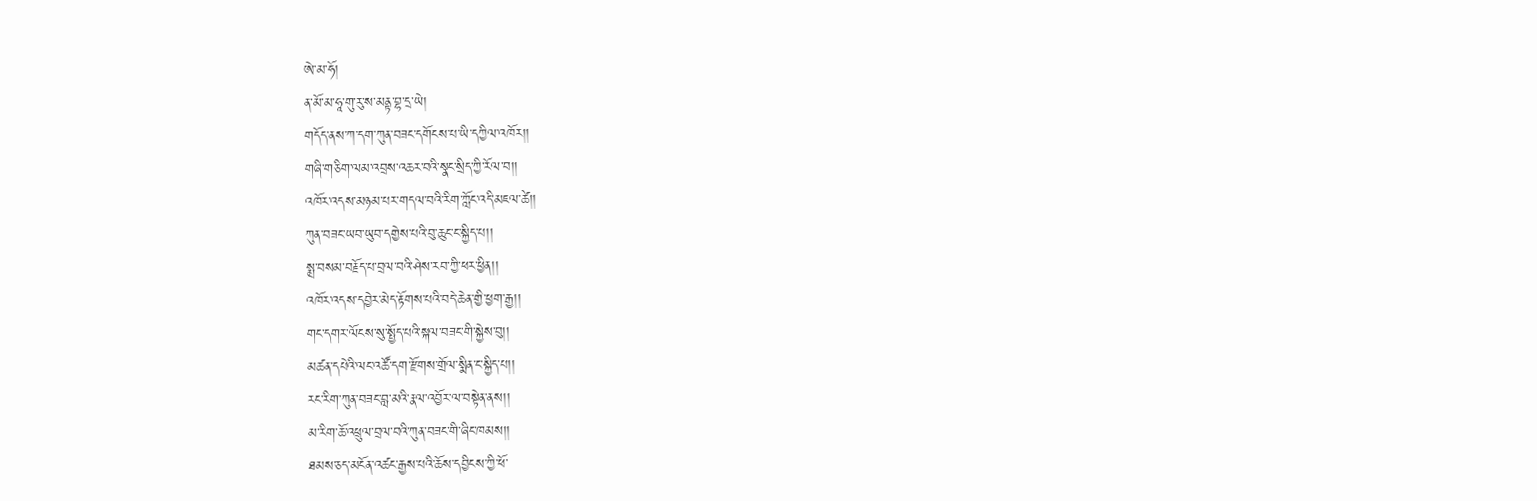ཨེ་མ་ཧོ།
ན་མོ་མ་ཧཱ་གུ་རུ་ས་མནྟ་བྷ་དྲ་ཡེ།
གདོད་ནས་ཀ་དག་ཀུན་བཟང་དགོངས་པ་ཡི་དཀྱིལ་འཁོར།།
གཞི་གཅིག་ལམ་འབྲས་འཆར་བའི་སྣང་སྲིད་ཀྱི་རོལ་བ།།
འཁོར་འདས་མཉམ་པར་གདལ་བའི་རིག་ཀློང་འདི་མཇལ་ཚེ།།
ཀུན་བཟང་ཡབ་ཡུབ་དགྱེས་པའི་བུ་ཆུང་ང་སྐྱིད་པ།།
སྨྲ་བསམ་བརྗོད་པ་བྲལ་བའི་ཤེས་རབ་ཀྱི་ཕར་ཕྱིན།།
འཁོར་འདས་དབྱེར་མེད་རྟོགས་པའི་བདེ་ཆེན་གྱི་ཕྱག་རྒྱ།།
གང་དགར་ལོངས་སུ་སྤྱོད་པའི་སྐལ་བཟང་གི་སྐྱེས་བུ།།
མཚན་དཔེའི་ལང་འཚོ་དག་རྫོགས་གྲོལ་སྨིན་ང་སྐྱིད་པ།།
རང་རིག་ཀུན་བཟང་བླ་མའི་རྣལ་འབྱོར་ལ་བསྟེན་ནས།།
མ་རིག་ཆོ་འཕྲུལ་བྲལ་བའི་ཀུན་བཟང་གི་ཞིང་ཁམས།།
ཐམས་ཅད་མངོན་འཚང་རྒྱས་པའི་ཆོས་དབྱིངས་ཀྱི་ཕོ་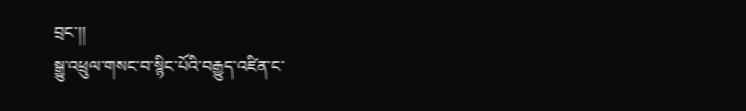བྲང་།།
སྒྱུ་འཕྲུལ་གསང་བ་སྙིང་པོའི་བརྒྱུད་འཛིན་ང་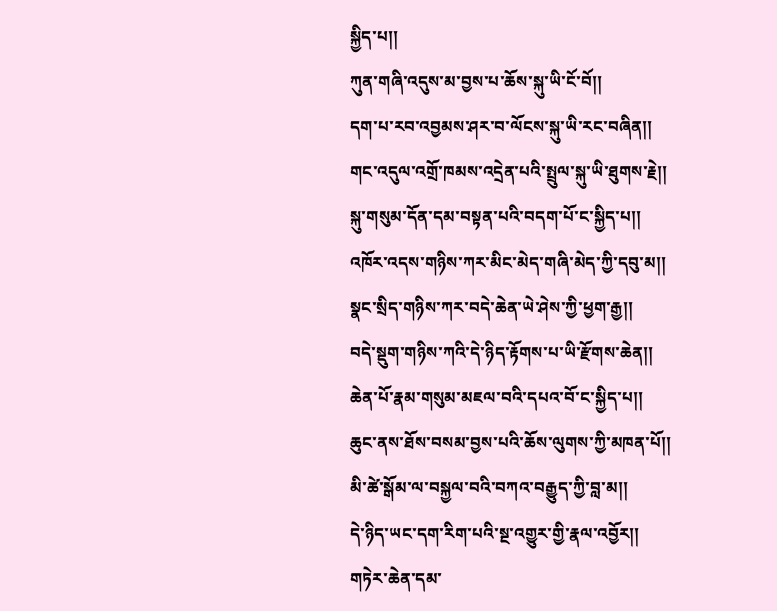སྐྱིད་པ།།
ཀུན་གཞི་འདུས་མ་བྱས་པ་ཆོས་སྐུ་ཡི་ངོ་བོ།།
དག་པ་རབ་འབྱམས་ཤར་བ་ལོངས་སྐུ་ཡི་རང་བཞིན།།
གང་འདུལ་འགྲོ་ཁམས་འདྲེན་པའི་སྤྲུལ་སྐུ་ཡི་ཐུགས་རྗེ།།
སྐུ་གསུམ་དོན་དམ་བསྟན་པའི་བདག་པོ་ང་སྐྱིད་པ།།
འཁོར་འདས་གཉིས་ཀར་མིང་མེད་གཞི་མེད་ཀྱི་དབུ་མ།།
སྣང་སྲིད་གཉིས་ཀར་བདེ་ཆེན་ཡེ་ཤེས་ཀྱི་ཕྱག་རྒྱ།།
བདེ་སྡུག་གཉིས་ཀའི་དེ་ཉིད་རྟོགས་པ་ཡི་རྫོགས་ཆེན།།
ཆེན་པོ་རྣམ་གསུམ་མཇལ་བའི་དཔའ་བོ་ང་སྐྱིད་པ།།
ཆུང་ནས་ཐོས་བསམ་བྱས་པའི་ཆོས་ལུགས་ཀྱི་མཁན་པོ།།
མི་ཚེ་སྒོམ་ལ་བསྐྱལ་བའི་བཀའ་བརྒྱུད་ཀྱི་བླ་མ།།
དེ་ཉིད་ཡང་དག་རིག་པའི་སྔ་འགྱུར་གྱི་རྣལ་འབྱོར།།
གཏེར་ཆེན་དམ་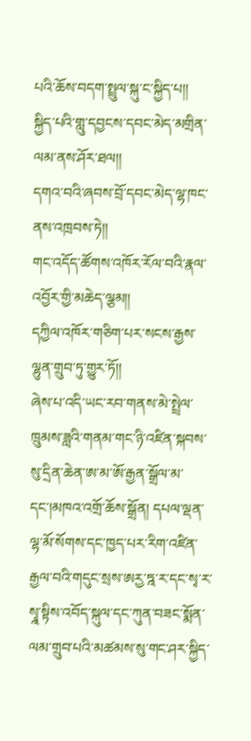པའི་ཆོས་བདག་སྤྲུལ་སྐུ་ང་སྐྱིད་པ།།
སྐྱིད་པའི་གླུ་དབྱངས་དབང་མེད་མགྲིན་ལམ་ནས་ཤོར་ཐལ།།
དགའ་བའི་ཞབས་བྲོ་དབང་མེད་ལྷ་ཁང་ནས་འཁྲབས་ཏེ།།
གང་འདོད་ཚོགས་འཁོར་རོལ་བའི་རྣལ་འབྱོར་གྱི་མཆེད་ལྕམ།།
དཀྱིལ་འཁོར་གཅིག་པར་སངས་རྒྱས་ལྷུན་གྲུབ་ཏུ་གྱུར་ཏོ།།
ཞེས་པ་འདི་ཡང་རབ་གནས་མེ་སྤྲེལ་ཁྲུམས་ཟླའི་གནམ་གང་ཉི་འཛིན་སྐབས་སུ་དྲིན་ཆེན་ཨ་མ་ཨོ་རྒྱན་སྒྲོལ་མ་དང་།མཁའ་འགྲོ་ཆོས་སྒྲོན། དཔལ་ལྡན་ལྷ་མོ་སོགས་དང་ཁྱད་པར་རིག་འཛིན་རྒྱལ་བའི་གདུང་སྲས་ཨརྱ་ཏྰ་ར་དང་སྭ་ར་སྭྰ་སྟིས་འབོད་སྐུལ་དང་ཀུན་བཟང་སྨོན་ལམ་གྲུབ་པའི་མཚམས་སུ་གང་ཤར་སྐྱིད་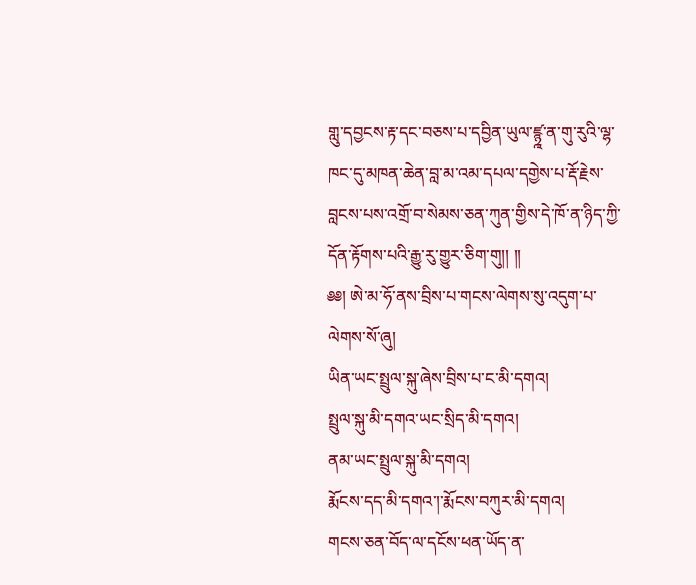གླུ་དབྱངས་རྟ་དང་བཅས་པ་དབྱིན་ཡུལ་ཛྙྰ་ན་གུ་རུའི་ལྷ་ཁང་དུ་མཁན་ཆེན་བླ་མ་འམ་དཔལ་དགྱེས་པ་རྡོ་རྗེས་བླངས་པས་འགྲོ་བ་སེམས་ཅན་ཀུན་གྱིས་དེ་ཁོ་ན་ཉིད་ཀྱི་དོན་རྟོགས་པའི་རྒྱུ་རུ་གྱུར་ཅིག་གུ།། །།
༅༅། ཨེ་མ་ཧོ་ནས་བྲིས་པ་གངས་ལེགས་སུ་འདུག་པ་ལེགས་སོ་ཞུ།
ཡིན་ཡང་སྤྲུལ་སྐུ་ཞེས་བྲིས་པ་ང་མི་དགའ།
སྤྲུལ་སྐུ་མི་དགའ་ཡང་སྲིད་མི་དགའ།
ནམ་ཡང་སྤྲུལ་སྐུ་མི་དགའ།
རྨོངས་དད་མི་དགའ་།་རྨོངས་བཀུར་མི་དགའ།
གངས་ཅན་བོད་ལ་དངོས་ཕན་ཡོད་ན་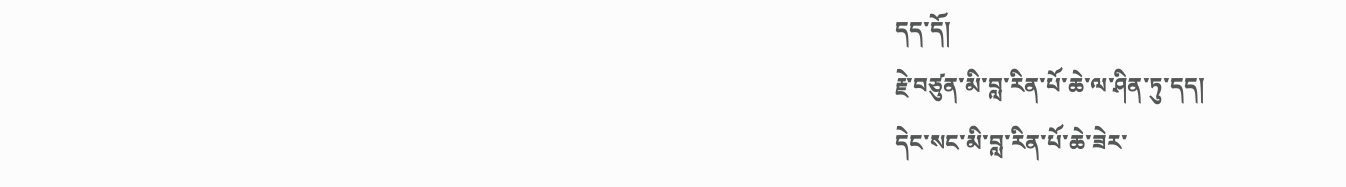དད་དོ།
རྗེ་བཙུན་མི་བླ་རིན་པོ་ཆེ་ལ་ཤིན་ཏུ་དད།
དེང་སང་མི་བླ་རིན་པོ་ཆེ་ཟེར་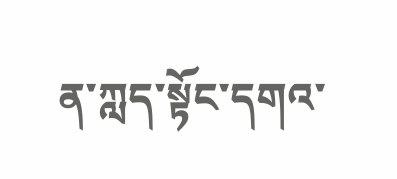ན་ཀླད་སྟོང་དགའ་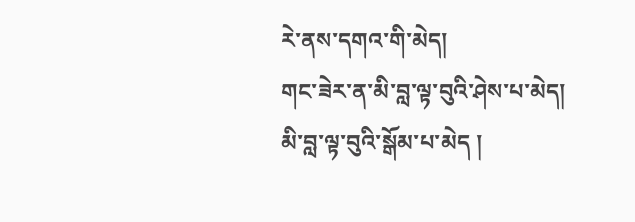རེ་ནས་དགའ་གི་མེད།
གང་ཟེར་ན་མི་བླ་ལྟ་བུའི་ཤེས་པ་མེད།
མི་བླ་ལྟ་བུའི་སྒོམ་པ་མེད །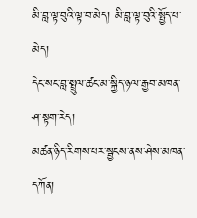མི་བླ་ལྟ་བུའི་ལྟ་བ་མེད། མི་བླ་ལྟ་བུའི་སྤྱོད་པ་མེད།
དེང་སང་བླ་སྤྲུལ་ཚང་མ་སྐྱིད་ཉལ་རྒྱབ་མཁན་ཤ་སྟག་རེད།
མཚན་ཉིད་རིགས་པར་སྦྱངས་ནས་ཤེས་མཁན་དཀོན།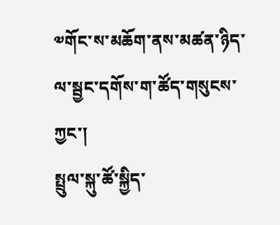༧གོང་ས་མཆོག་ནས་མཚན་ཉིད་ལ་སྦྱང་དགོས་ག་ཚོད་གསུངས་ཀྱང་།
སྤྲུལ་སྐུ་ཚོ་སྐྱིད་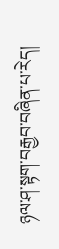ཉལ་ཤ་སྟག་བརྒྱབ་བཞིན་པ་རེད།